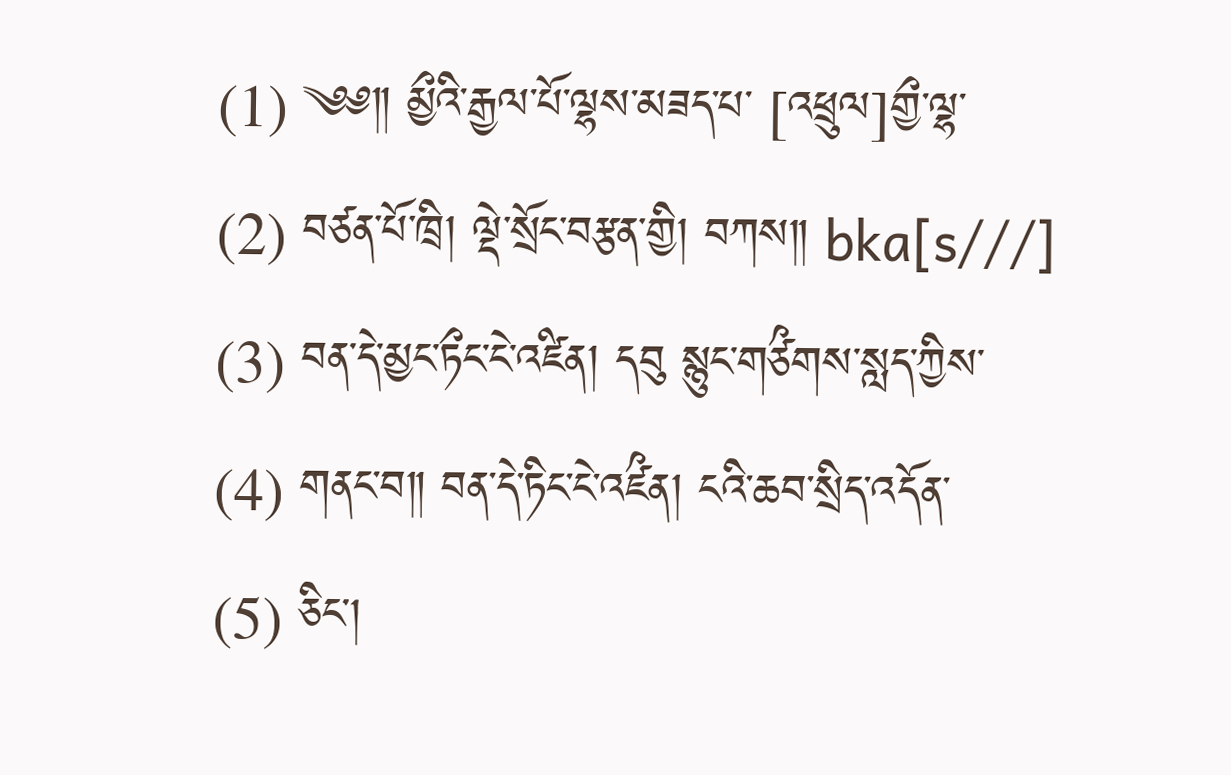(1) ༄༅༎ མྱྀའི་རྒྱལ་པོ་ལྷས་མཟད་པ་ [འཕྲུལ]གྱྀ་ལྷ་
(2) བཙན་པོ་ཁྲི། ལྡེ་སྲོང་བརྩན་གྱི། བཀས༎ bka[s///]
(3) བན་དེ་མྱང་ཏྀང་ངེ་འཛིན། དབུ སྙུང་གཙྀགས་སླད་ཀྱིས་
(4) གནང་བ༎ བན་དེ་ཏིང་ངེ་འཛྀན། ངའི་ཆབ་སྲིད་འདོན་
(5) ཅིང།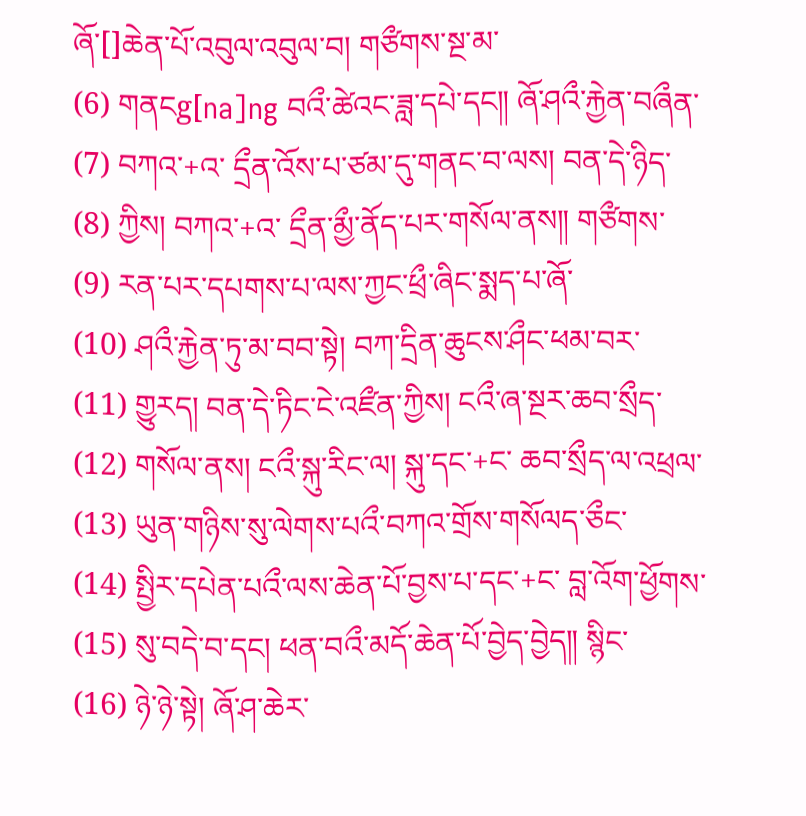ཞོ་[]ཆེན་པོ་འབུལ་འབུལ་བ། གཙྀགས་སྔ་མ་
(6) གནངg[na]ng བའྀ་ཚེའང་ཟླ་དཔེ་དང༎ ཞོ་ཤའྀ་རྐྱེན་བཞྀན་
(7) བཀའ་+འ་ དྲྀན་འོས་པ་ཙམ་དུ་གནང་བ་ལས། བན་དེ་ཉིད་
(8) ཀྱིས། བཀའ་+འ་ དྲྀན་མྱྀ་ནོད་པར་གསོལ་ནས༎ གཙྀགས་
(9) རན་པར་དཔགས་པ་ལས་ཀྱང་ཕྲྀ་ཞིང་སྨད་པ་ཞོ་
(10) ཤའྀ་རྐྱེན་ཏུ་མ་བབ་སྟེ། བཀ་དྲིན་ཆུངས་ཤྀང་ཕམ་བར་
(11) གྱུརད། བན་དེ་ཏིང་ངེ་འཛྀན་ཀྱིས། ངའྀ་ཞ་སྔར་ཆབ་སྲྀད་
(12) གསོལ་ནས། ངའྀ་སྐུ་རིང་ལ། སྐུ་དང་+ང་ ཆབ་སྲྀད་ལ་འཕྲལ་
(13) ཡུན་གཉིས་སུ་ལེགས་པའྀ་བཀའ་གྲོས་གསོལད་ཅྀང་
(14) སྤྱིར་དཔེན་པའྀ་ལས་ཆེན་པོ་བྱས་པ་དང་+ང་ བླ་འོག་ཕྱོགས་
(15) སུ་བདེ་བ་དང། ཕན་བའྀ་མདོ་ཆེན་པོ་བྱེད་བྱེད༎ སྙིང་
(16) ཉེ་ཉེ་སྟེ། ཞོ་ཤ་ཆེར་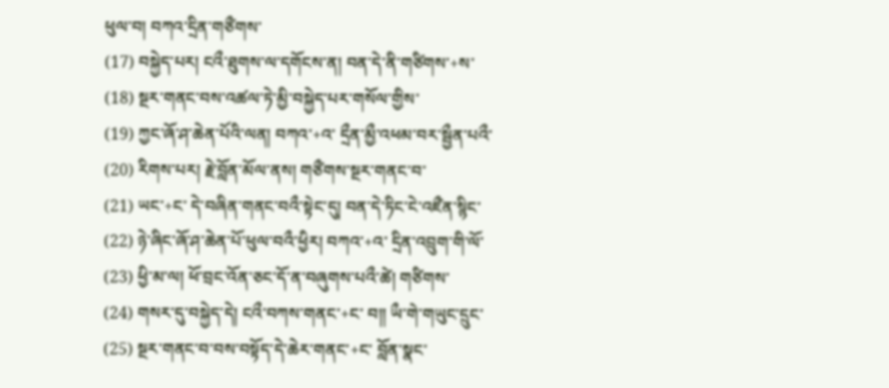ཕུལ་བ། བཀའ་དྲིན་གཙྀགས་
(17) བསྐྱེད་པར། ངའྀ་ཐུགས་ལ་དགོངས་ན། བན་དེ་ནི་གཙིགས་+ས་
(18) སྔར་གནང་བས་འཚལ་ཏེ་མྱི་བསྐྱེད་པར་གསོལ་གྱིས་
(19) ཀྱང་ཞོ་ཤ་ཆེན་པོའི་ལན། བཀའ་+འ་ དྲྀན་མྱྀ་འཕམ་བར་སྦྱྀན་པའྀ་
(20) རིགས་པར། རྗེ་བློན་མོལ་ནས། གཙྀགས་སྔར་གནང་བ་
(21) ཡང་+ང་ དེ་བཞིན་གནང་བའྀ་སྟེང་དུ། བན་དེ་ཏིང་ངེ་འཛྀན་སྙིང་
(22) ཉེ་ཞིང་ཞོ་ཤ་ཆེན་པོ་ཕུལ་བའྀ་ཕྱིར། བཀའ་+འ་ དྲིན་འབྲུག་གི་ལོ་
(23) ཕྱི་མ་ལ། ཕོ་བྲང་འོན་ཅང་དོ་ན་བཞུགས་པའྀ་ཚེ། གཙིགས་
(24) གསར་དུ་བསྐྱེད་དེ། ངའྀ་བཀས་གནང་+ང་ བ༎ ཡྀ་གེ་གཡུང་དྲུང་
(25) སྔར་གནང་བ་བས་བསྟོད་དེ་ཆེར་གནང་+ང་ བློན་སྣང་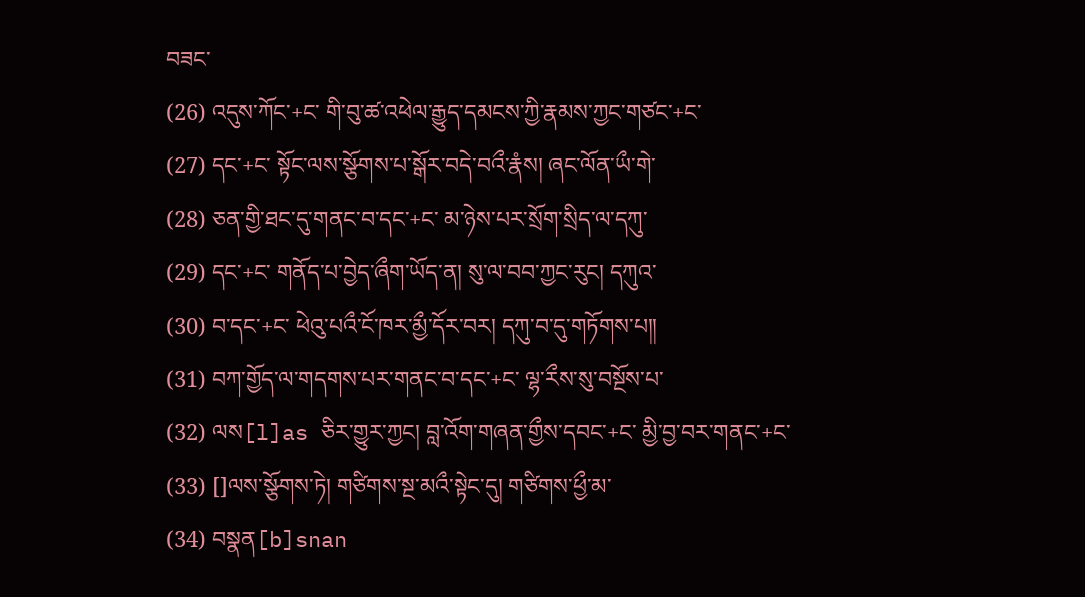བཟང་
(26) འདུས་ཀོང་+ང་ གི་བུ་ཚ་འཕེལ་རྒྱུད་དམངས་ཀྱི་རྣམས་ཀྱང་གཙང་+ང་
(27) དང་+ང་ སྟོང་ལས་སྩོགས་པ་སྒོར་བདེ་བའྀ་རྣཾས། ཞང་ལོན་ཡྀ་གེ་
(28) ཅན་གྱི་ཐང་དུ་གནང་བ་དང་+ང་ མ་ཉེས་པར་སྲོག་སྲིད་ལ་དཀུ་
(29) དང་+ང་ གནོད་པ་བྱེད་ཞྀག་ཡོད་ན། སུ་ལ་བབ་ཀྱང་རུང། དཀུའ་
(30) བ་དང་+ང་ ཕེའུ་པའྀ་ངོ་ཁར་མྱྀ་དོར་བར། དཀུ་བ་དུ་གཏོགས་པ༎
(31) བཀ་གྱོད་ལ་གདགས་པར་གནང་བ་དང་+ང་ ལྷ་རྀས་སུ་བསྔོས་པ་
(32) ལས[l]as ཅིར་གྱུར་ཀྱང། བླ་འོག་གཞན་གྱྀས་དབང་+ང་ མྱི་བྱ་བར་གནང་+ང་
(33) []ལས་སྩོགས་ཏེ། གཙིགས་སྔ་མའྀ་སྟེང་དུ། གཙིགས་ཕྱྀ་མ་
(34) བསྣན[b]snan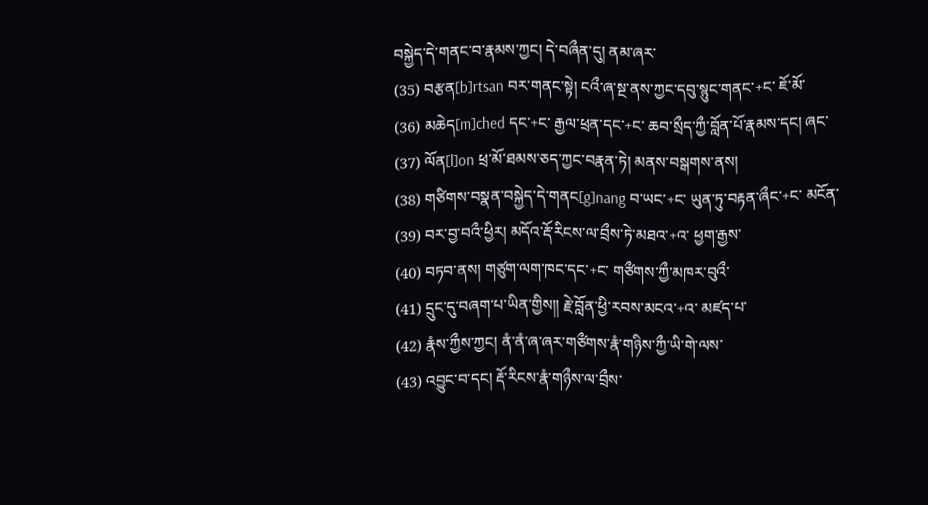བསྐྱེད་དེ་གནང་བ་རྣམས་ཀྱང། དེ་བཞྀན་དུ། ནམ་ཞར་
(35) བརྩན[b]rtsan བར་གནང་སྟེ། ངའྀ་ཞ་སྔ་ནས་ཀྱང་དབུ་སྙུང་གནང་+ང་ ཇོ་མོ་
(36) མཆེད[m]ched དང་+ང་ རྒྱལ་ཕྲན་དང་+ང་ ཆབ་སྲྀད་ཀྱྀ་བློན་པོ་རྣམས་དང། ཞང་
(37) ལོན[l]on ཕྲ་མོ་ཐམས་ཅད་ཀྱང་བརྣན་ཏེ། མནས་བསྒགས་ནས།
(38) གཙིགས་བསྣན་བསྐྱེད་དེ་གནང[g]nang བ་ཡང་+ང་ ཡུན་ཏུ་བརྟན་ཞྀང་+ང་ མངོན་
(39) བར་བྱ་བའྀ་ཕྱིར། མདོའ་རྡོ་རིངས་ལ་བྲྀས་ཏེ་མཐའ་+འ་ ཕྱག་རྒྱས་
(40) བཏབ་ནས། གཙུག་ལག་ཁང་དང་+ང་ གཙྀགས་ཀྱྀ་མཁར་བུའྀ་
(41) དྲུང་དུ་བཞག་པ་ཡིན་གྱིས༎ རྗེ་བློན་ཕྱི་རབས་མངའ་+འ་ མཛད་པ་
(42) རྣཾས་ཀྱྀས་ཀྱང། ནཾ་ནཾ་ཞ་ཞར་གཙྀགས་རྣཾ་གཉིས་ཀྱྀ་ཡི་གེ་ལས་
(43) འབྱུང་བ་དང། རྡོ་རིངས་རྣཾ་གཉྀས་ལ་བྲྀས་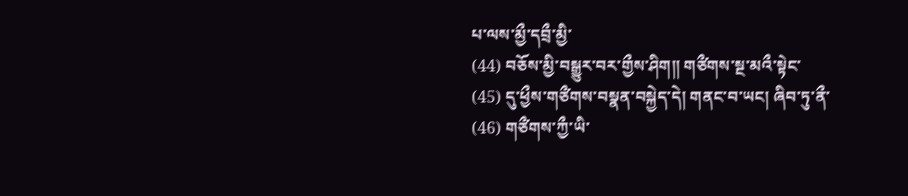པ་ལས་མྱྀ་དབྲྀ་མྱི་
(44) བཅོས་མྱི་བསྒྱུར་བར་གྱྀས་ཤིག༎ གཙྀགས་སྔ་མའྀ་སྟེང་
(45) དུ་ཕྱྀས་གཙྀགས་བསྣན་བསྐྱེད་དེ། གནང་བ་ཡང། ཞིབ་ཏུ་ནྀ་
(46) གཙྀགས་ཀྱྀ་ཡི་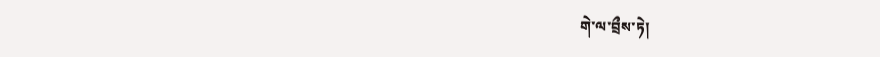གེ་ལ་བྲྀས་ཏེ།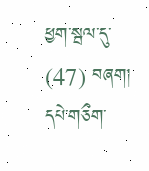ཕྱག་སྦལ་དུ་
(47) བཞག། དཔེ་གཅྀག་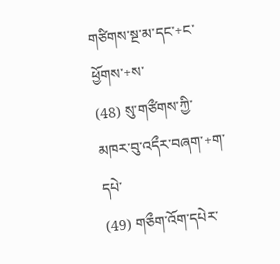གཙིགས་སྔ་མ་དང་+ང་ ཕྱོགས་+ས་
(48) སུ་གཙྀགས་ཀྱི་མཁར་བུ་འདྀར་བཞག་+ག་ དཔེ་
(49) གཅྀག་འོག་དཔེར་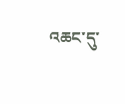འཆང་དུ་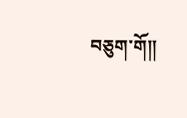བཅུག་གོ༎